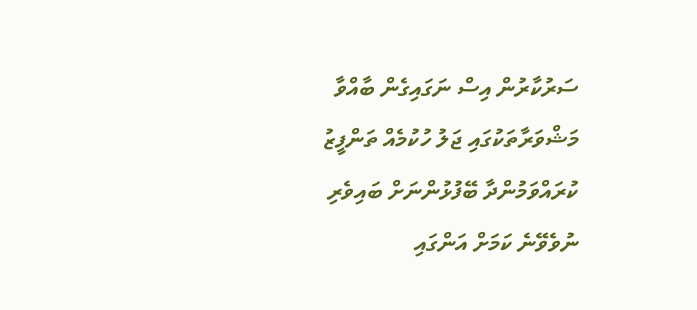ސަރުކާރުން އިސް ނަގައިގެން ބާއްވާ މަޝްވަރާތަކުގައި ޖަލު ހުކުމެއް ތަންފީޒު ކުރައްވަމުންދާ ބޭފުޅުންނަށް ބައިވެރި ނުވެވޭނެ ކަމަށް އަންގައި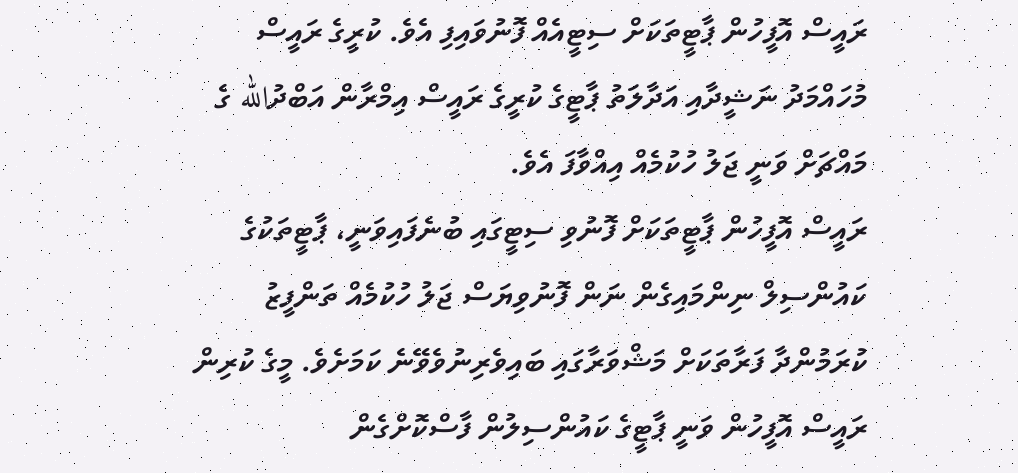ރައީސް އޮފީހުން ޕާޓީތަކަށް ސިޓީއެއް ފޮނުވައިފި އެވެ. ކުރީގެ ރައީސް މުހައްމަދު ނަޝީދާއި އަދާލަތު ޕާޓީގެ ކުރީގެ ރައީސް އިމްރާން އަބްދުالله ގެ މައްޗަށް ވަނީ ޖަލު ހުކުމެއް އިއްވާފަ އެވެ.
ރައީސް އޮފީހުން ޕާޓީތަކަށް ފޮނުވި ސިޓީގައި ބުނެފައިވަނީ، ޕާޓީތަކުގެ ކައުންސިލް ނިންމައިގެން ނަން ފޮނުވިޔަސް ޖަލު ހުކުމެއް ތަންފީޒު ކުރަމުންދާ ފަރާތަކަށް މަޝްވަރާގައި ބައިވެރިނުވެވޭނެ ކަމަށެވެ. މީގެ ކުރިން ރައީސް އޮފީހުން ވަނީ ޕާޓީގެ ކައުންސިލުން ފާސްކޮށްގެން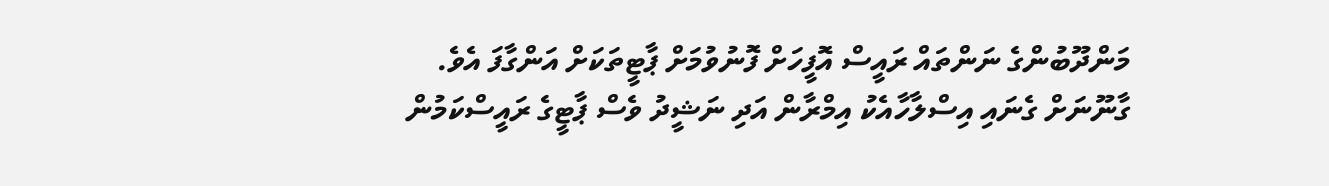މަންދޫބުންގެ ނަންތައް ރައީސް އޮފީހަށް ފޮނުވުމަށް ޕާޓީތަކަށް އަންގާފަ އެވެ.
ގާނޫނަށް ގެނައި އިސްލާހާއެކު އިމްރާން އަދި ނަޝީދު ވެސް ޕާޓީގެ ރައީސްކަމުން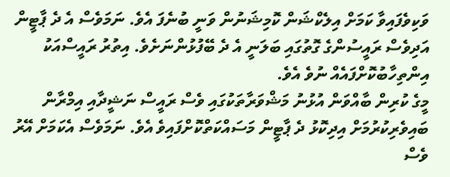ވަކިވެފައިވާ ކަމަށް އިލެކްޝަން ކޮމިޝަނުން ވަނީ ބުނެފަ އެވެ. ނަމަވެސް އެ ދެ ޕާޓީން އަދިވެސް ރައީސުންގެ ގޮތުގައި ބަލަނީ އެ ދެ ބޭފުޅުންނަށެވެ. އިތުރު ރައީސްއަކު އިންތިހާބުކޮށްފައެއް ނުވެ އެވެ.
މީގެ ކުރިން ބާއްވަން އުޅުނު މަޝްވަރާތަކުގައި ވެސް ރައީސް ނަޝީދާއި އިމްރާން ބައިވެރިކުރުމަށް އިދިކޮޅު ދެ ޕާޓީން މަސައްކަތްކޮށްފައިވެ އެވެ. ނަމަވެސް އެކަމަށް އޭރު ވެސް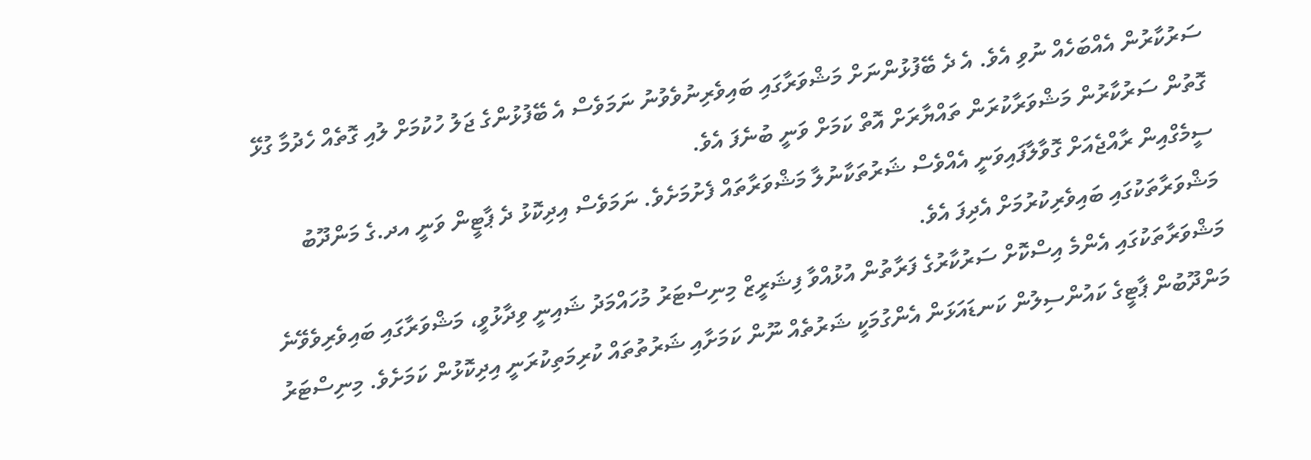ސަރުކާރުން އެއްބަހެއް ނުވި އެވެ. އެ ދެ ބޭފުޅުންނަށް މަޝްވަރާގައި ބައިވެރިނުވެވުނު ނަމަވެސް އެ ބޭފުޅުންގެ ޖަލު ހުކުމަށް ލުއި ގޮތެއް ހެދުމާ ގުޅޭ ގޮތުން ސަރުކާރުން މަޝްވަރާކުރަން ތައްޔާރަށް އޮތް ކަމަށް ވަނީ ބުނެފަ އެވެ.
ސީމެގްއިން ރާއްޖެއަށް ގޮވާލާފައިވަނީ އެއްވެސް ޝަރުތަކާނުލާ މަޝްވަރާތައް ފެށުމަށެވެ. ނަމަވެސް އިދިކޮޅު ދެ ޕާޓީން ވަނީ އދ.ގެ މަންދޫބު މަޝްވަރާތަކުގައި ބައިވެރިކުރުމަށް އެދިފަ އެވެ.
މަޝްވަރާތަކުގައި އެންމެ އިސްކޮށް ސަރުކާރުގެ ފަރާތުން އުޅުއްވާ ފިޝަރީޒް މިނިސްޓަރު މުހައްމަދު ޝައިނީ ވިދާޅުވީ، މަޝްވަރާގައި ބައިވެރިވެވޭނެ މަންދޫބުން ޕާޓީގެ ކައުންސިލުން ކަނޑައަޅަން އެންގުމަކީ ޝަރުތެއް ނޫން ކަމަށާއި ޝަރުތުތައް ކުރިމަތިކުރަނީ އިދިކޮޅުން ކަމަށެވެ. މިނިސްޓަރު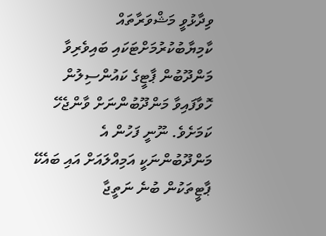ވިދާޅުވީ މަޝްވަރާތައް ކާމިޔާބުކުރުމަށްޓަކައި ބައިވެރިވާ މަންދޫބުން ޕާޓީގެ ކައުންސިލުން ހޮވާފައިވާ މަންދޫބުންނަށް ވާންޖެހޭ ކަމަށެވެ. ނޫނީ ފަހުން އެ މަންދޫބުންނަކީ އަމިއްލައަށް އައި ބައެކޭ ޕާޓީތަކުން ބުނެ ނަތީޖާ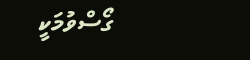ގޯސްވުމަކީ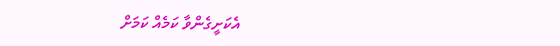އެކަށީގެންވާ ކަމެއް ކަމަށް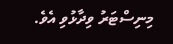މިނިސްޓަރު ވިދާޅުވި އެވެ.